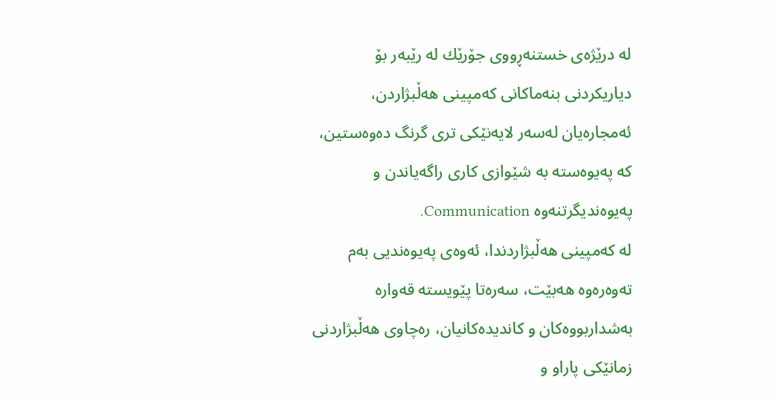له‌ درێژه‌ی خستنه‌ڕووی جۆرێك له‌ رێبه‌ر بۆ دیاریكردنی بنه‌ماكانی كه‌مپینی هه‌ڵبژاردن، ئه‌مجاره‌یان له‌سه‌ر لایه‌نێكی تری گرنگ ده‌وه‌ستین، كه‌ په‌یوه‌سته‌ به‌ شێوازی كاری راگه‌یاندن و په‌یوه‌ندیگرتنه‌وه Communication.
له‌ كه‌مپینی هه‌ڵبژاردندا، ئه‌وه‌ی په‌یوه‌ندیی به‌م ته‌وه‌ره‌وه‌ هه‌بێت، سه‌ره‌تا پێویسته‌ قه‌واره‌ به‌شداربووه‌كان و كاندیدەکانیان، ره‌چاوی هه‌ڵبژاردنی زمانێكی پاراو و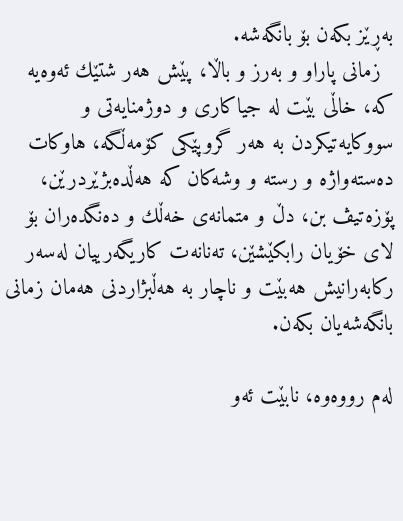به‌ڕێز بكه‌ن بۆ بانگه‌شه‌.
  زمانی پاراو و به‌رز و باڵا، پێش هه‌ر شتێك ئه‌وه‌یه‌ كه‌، خاڵی بێت له‌ جیاكاری و دوژمنایه‌تی و سووكایه‌تیكردن به‌ هەر گروپێكی كۆمه‌ڵگه‌، هاوكات ده‌سته‌واژه ‌و رسته‌ و وشه‌كان كه‌ هه‌ڵده‌بژێردرێن، پۆزه‌تیڤ بن، دڵ و متمانه‌ی خه‌ڵك و ده‌نگده‌ران بۆ لای خۆیان رابكێشێن، ته‌نانه‌ت كاریگه‌رییان له‌سه‌ر ركابه‌رانیش هه‌بێت و ناچار به‌ هه‌ڵبژاردنی هه‌مان زمانی بانگه‌شه‌یان بكه‌ن.

له‌م رووه‌وه‌، نابێت ئه‌و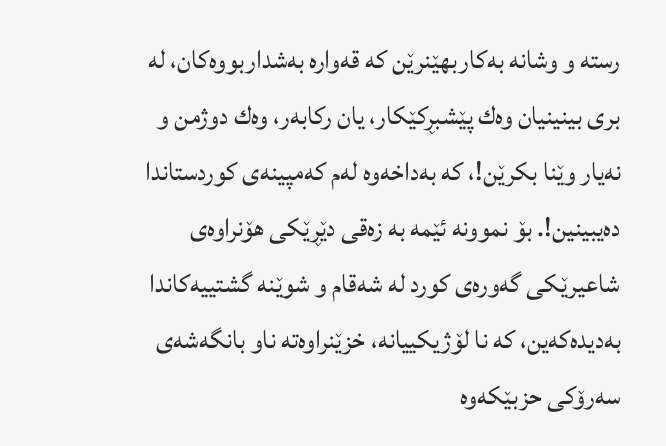رسته ‌و وشانه‌ به‌كاربهێنرێن كه‌ قه‌واره‌ به‌شداربووه‌كان، له‌ بری بینینیان وه‌ك پێشبڕكێكار، یان ركابه‌ر، وه‌ك دوژمن و نه‌یار وێنا بكرێن!، كه‌ به‌داخه‌وه له‌م كه‌مپینه‌ی كوردستاندا ده‌یبینین!. بۆ نموونه‌ ئێمه‌ به‌ زه‌قی ‌دێڕێكی هۆنراوه‌ی شاعیرێكی گه‌وره‌ی كورد له‌ شه‌قام و شوێنه‌ گشتییه‌كاندا به‌دیده‌كه‌ین، كه‌ نا لۆژیكییانه‌، خزێنراوه‌ته‌‌ ناو بانگه‌شه‌ی سه‌رۆكی حزبێكه‌وه‌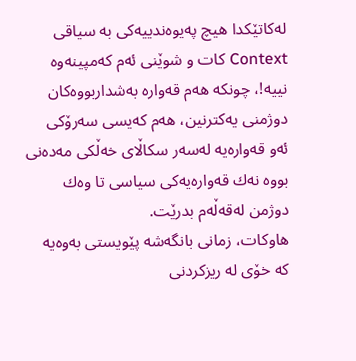له‌كاتێكدا هیچ په‌یوه‌ندییه‌كی به‌ سیاقی Context كات و شوێنی ئه‌م كه‌مپینه‌وه‌ نییه!، چونكه‌ هه‌م قه‌واره‌ به‌شداربووه‌كان دوژمنی یه‌كترنین، هه‌م كه‌یسی سه‌رۆكی ئه‌و قه‌واره‌یه‌ له‌سه‌ر سكاڵای خه‌ڵكی مه‌ده‌نی بووه‌ نه‌ك قه‌واره‌یه‌كی سیاسی‌ تا وه‌ك دوژمن له‌قه‌ڵه‌م بدرێت.
هاوكات، زمانی بانگه‌شه‌ پێویستی به‌وه‌یه‌ كه‌ خۆی له‌ ریزكردنی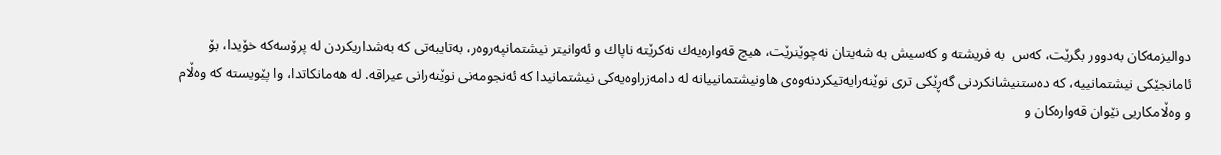دوالیزمه‌كان به‌دوور بگرێت، كه‌س  به‌ فریشته ‌و كه‌سیش به‌ شه‌یتان نه‌چوێنرێت، هیچ قه‌واره‌یه‌ك نه‌كرێته‌ ناپاك و ئه‌وانیتر نیشتمانپه‌روه‌ر، به‌تایبه‌تی كه‌ به‌شداریكردن له ‌پرۆسه‌كه‌ خۆیدا، بۆ ئامانجێكی نیشتمانییه،‌ كه‌ ده‌ستنیشانكردنی گه‌ڕێكی تری نوێنه‌رایه‌تیكردنه‌وه‌ی هاونیشتمانییانه‌ له‌ دامه‌زراوه‌یه‌كی نیشتمانیدا كه‌ ئه‌نجومه‌نی نوێنه‌رانی عیراقه‌. له‌ هه‌مانكاتدا، وا پێویسته‌ كه‌ وه‌ڵام و وه‌ڵامكاریی نێوان قه‌واره‌كان و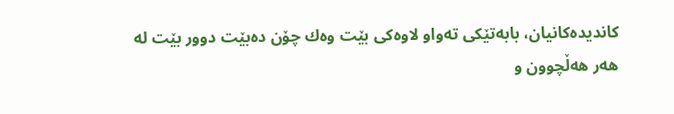كاندیدەکانیان، بابه‌تێكی ته‌واو لاوه‌كی بێت وه‌ك چۆن ده‌بێت دوور بێت له‌ هه‌ر هه‌ڵچوون و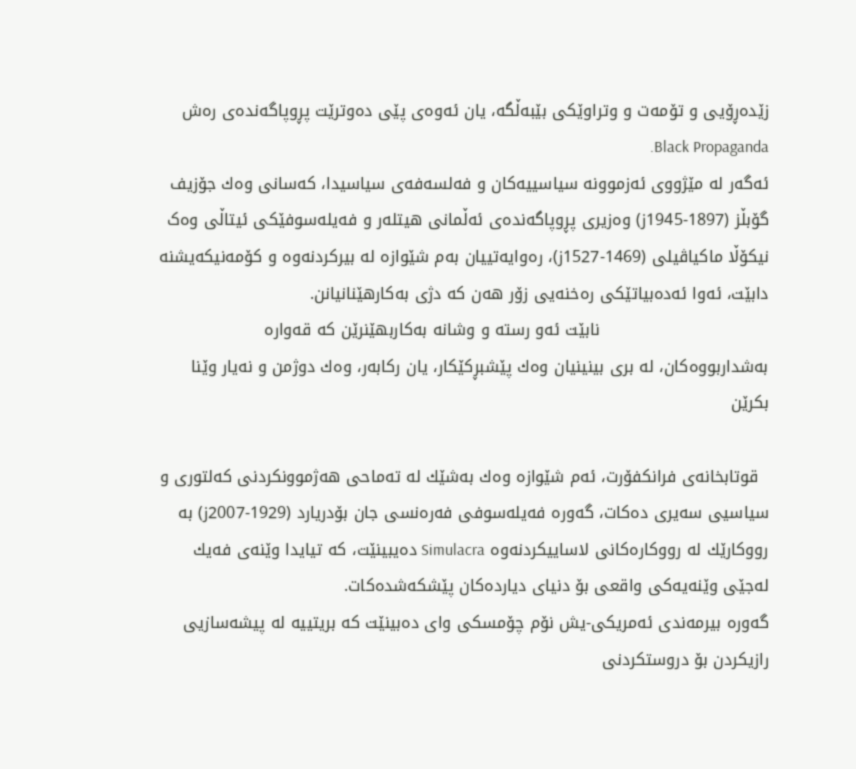زێده‌ڕۆیی و تۆمه‌ت و وتراوێكی بێبه‌ڵگه‌، یان ئه‌وه‌ی پێی ده‌وترێت پڕوپاگه‌نده‌ی ره‌ش  Black Propaganda.
ئه‌گه‌ر له‌ مێژووی ئه‌زموونه سیاسییه‌كان و فه‌لسه‌فه‌ی سیاسیدا، كه‌سانی وه‌ك جۆزیف گۆبڵز (1897-1945ز) وه‌زیری پڕوپاگه‌نده‌ی ئه‌ڵمانی هیتله‌ر و فه‌یله‌سوفێكی ئیتاڵی وەک‌ نیكۆڵا ماكیاڤیلی (1469-1527ز)، ره‌وایه‌تییان به‌م شێوازه‌ له‌ بیركردنه‌وه ‌و كۆمه‌نیكه‌یشنە دابێت، ئه‌وا ئه‌ده‌بیاتێكی ره‌خنه‌یی زۆر هه‌ن‌ كه‌ دژی به‌كارهێنانیانن.
                               نابێت ئه‌و رسته ‌و وشانه‌ به‌كاربهێنرێن كه‌ قه‌واره‌ به‌شداربووه‌كان، له‌ بری بینینیان وه‌ك پێشبڕكێكار، یان ركابه‌ر، وه‌ك دوژمن و نه‌یار وێنا بكرێن

  قوتابخانه‌ی فرانكفۆرت، ئه‌م شێوازه‌ وه‌ك به‌شێك له‌ ته‌ماحی هه‌ژموونكردنی كەلتوری و سیاسیی سه‌یری ده‌كات، گه‌وره‌ فه‌یله‌سوفی فه‌ره‌نسی جان بۆدریارد (1929-2007ز) به‌ رووكارێك له‌ رووكاره‌كانی لاساییكردنه‌وه‌ Simulacra ده‌یبینێت، كه تیایدا‌ وێنه‌ی فه‌یك له‌جێی وێنه‌یه‌كی واقعی بۆ دنیای دیارده‌كان پێشكه‌شده‌كات.
گه‌وره‌ بیرمه‌ندی ئه‌مریكی-یش نۆم چۆمسكی وای ده‌بینێت كه‌ بریتییه‌ له‌ پیشه‌سازیی رازیكردن بۆ دروستكردنی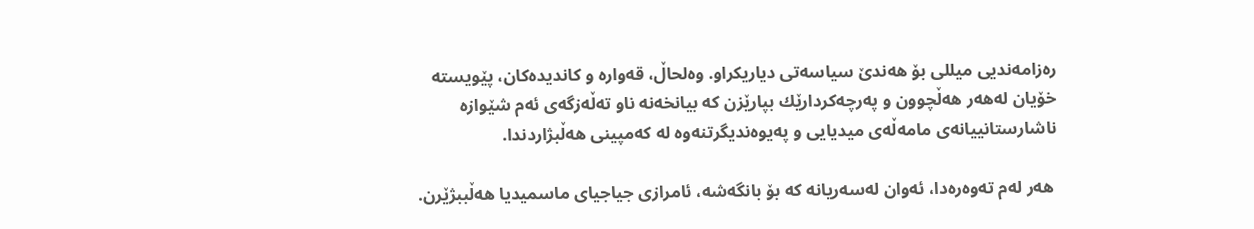ره‌زامه‌ندیی میللی بۆ هه‌ندێ سیاسه‌تی دیاریكراو. وه‌لحاڵ، قه‌واره‌ و كاندیدەکان، پێویسته‌ خۆیان له‌هه‌ر هه‌ڵچوون و په‌رچه‌كردارێك بپارێزن كه‌ بیانخه‌نه‌ ناو ته‌ڵه‌زگه‌ی ئه‌م شێوازه‌ ناشارستانییانه‌ی مامه‌ڵه‌ی میدیایی و په‌یوه‌ندیگرتنه‌وه‌ له‌ كه‌مپینی هه‌ڵبژاردندا.

 هه‌ر له‌م ته‌وه‌ره‌دا، ئەوان له‌سه‌ریانه‌ كه‌ بۆ بانگه‌شه،‌ ئامرازی جیاجیای ماسمیدیا هه‌ڵببژێرن.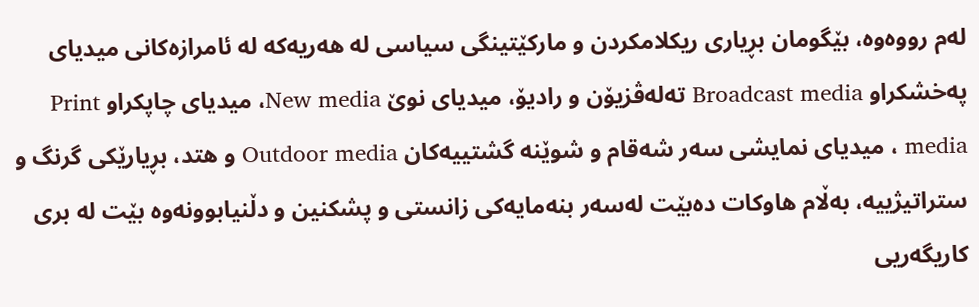له‌م رووه‌وه‌، بێگومان بڕیاری ریكلامكردن و ماركێتینگی سیاسی له‌ هه‌ریه‌كه‌ له‌ ئامرازه‌كانی میدیای په‌خشكراو Broadcast media ته‌لەڤزیۆن و رادیۆ‌، میدیای نوێ New media، میدیای چاپكراو Print media ، میدیای نمایشی سه‌ر شه‌قام ‌و شوێنه‌ گشتییه‌كان Outdoor media و هتد، بڕیارێكی گرنگ و ستراتیژییه‌، به‌ڵام هاوكات ده‌بێت له‌سه‌ر بنه‌مایه‌كی زانستی و پشكنین و دڵنیابوونه‌وه بێت‌ له‌ بری كاریگه‌ریی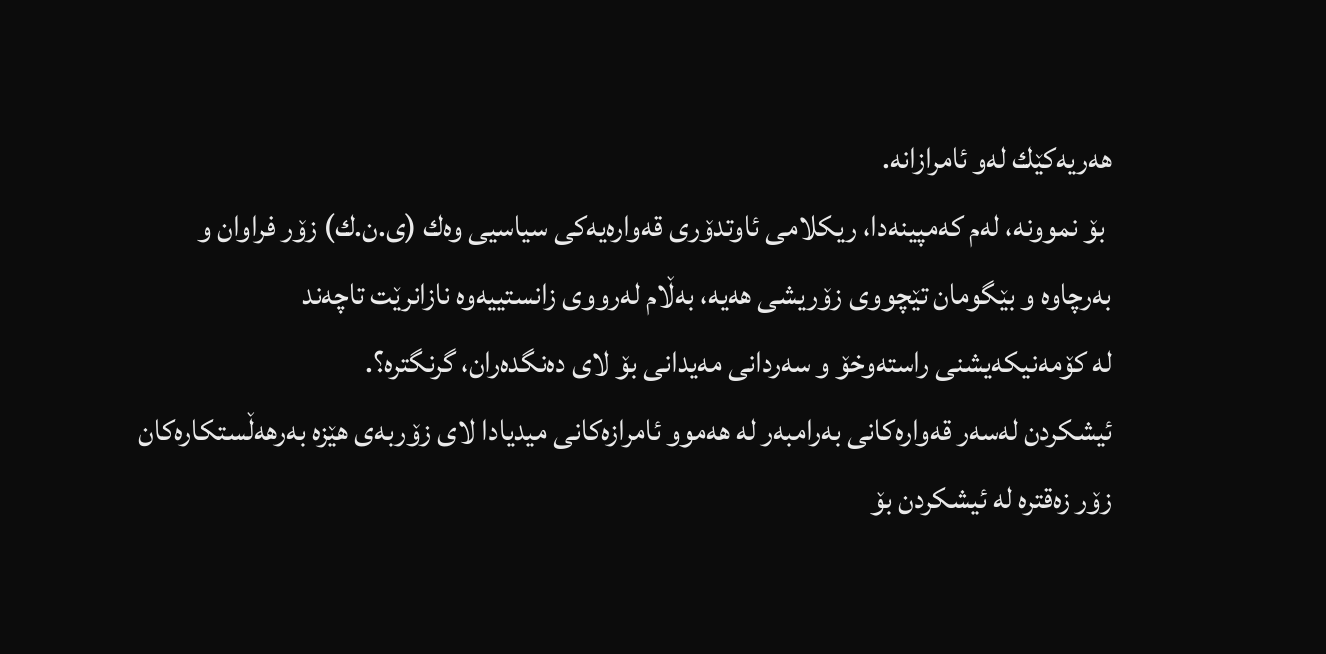هه‌ریه‌كێك له‌و ئامرازانه‌.
 بۆ نموونه‌، له‌م كه‌مپینه‌دا، ریكلامی ئاوتدۆری قه‌واره‌یه‌كی سیاسیی وه‌ك (ی.ن.ك) زۆر فراوان و به‌رچاوه ‌و بێگومان تێچووی زۆریشی هه‌یه‌‌، به‌ڵام له‌رووی زانستییه‌وه‌ نازانرێت تاچه‌ند له ‌كۆمه‌نیكه‌یشنی راسته‌وخۆ و سه‌ردانی مه‌یدانی بۆ لای ده‌نگده‌ران، گرنگتره‌؟.
ئیشكردن له‌سه‌ر قه‌واره‌كانی به‌رامبه‌ر له‌ هه‌موو ئامرازه‌كانی میدیادا لای زۆربه‌ی هێزه‌ به‌رهه‌ڵستكاره‌كان زۆر زه‌قتره‌ له‌ ئیشكردن بۆ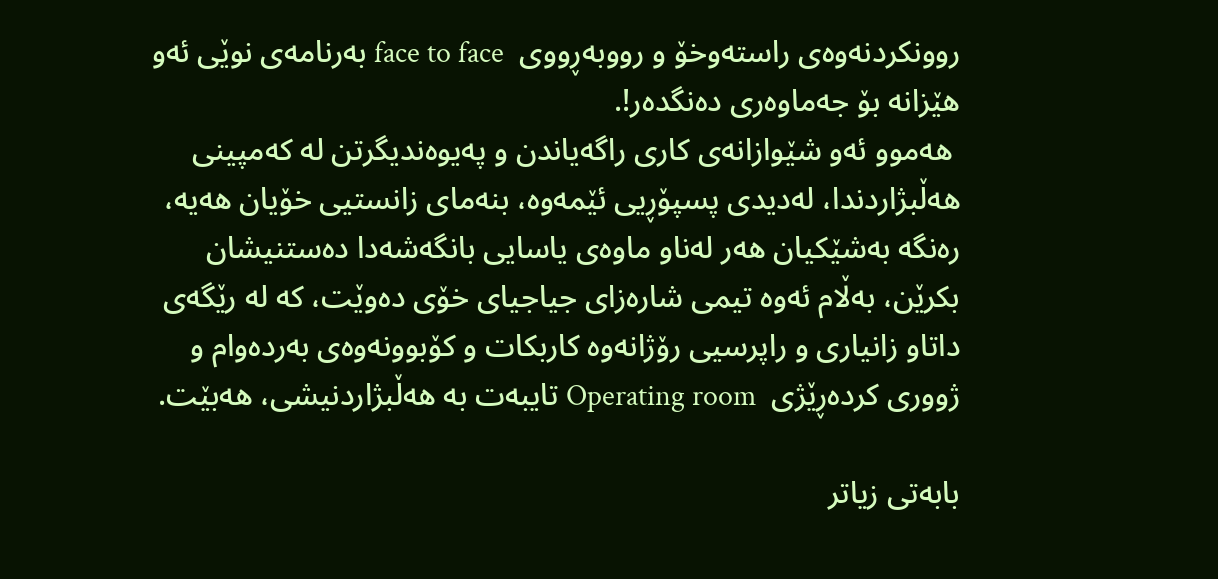روونكردنه‌وه‌ی راسته‌وخۆ و رووبه‌ڕووی  face to face به‌رنامه‌ی نوێی ئه‌و هێزانه‌ بۆ جه‌ماوه‌ری ده‌نگده‌ر!.
 هه‌موو ئه‌و شێوازانه‌ی كاری راگه‌یاندن و په‌یوه‌ندیگرتن له‌ كه‌مپینی هه‌ڵبژاردندا، له‌دیدی پسپۆڕیی ئێمه‌وه‌، بنه‌مای زانستیی خۆیان هه‌یه‌، ره‌نگه‌ به‌شێكیان هه‌ر له‌ناو ماوه‌ی یاسایی بانگه‌شه‌دا ده‌ستنیشان بكرێن، به‌ڵام ئه‌وه‌ تیمی شاره‌زای جیاجیای خۆی ده‌وێت، كه‌‌ له‌ رێگه‌ی داتاو زانیاری و راپرسیی رۆژانه‌وه‌ كاربكات و كۆبوونه‌وه‌ی به‌رده‌وام و ژووری كرده‌ڕێژی  Operating room تایبه‌ت به‌ هه‌ڵبژاردنیشی، هه‌بێت.

بابەتی زیاتر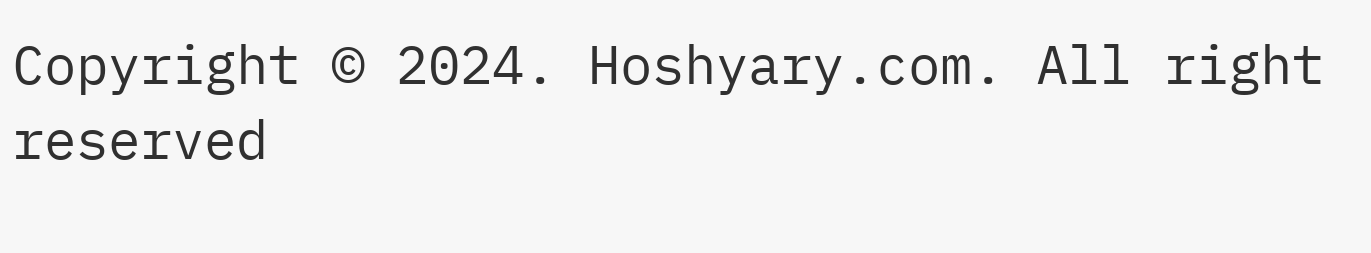Copyright © 2024. Hoshyary.com. All right reserved